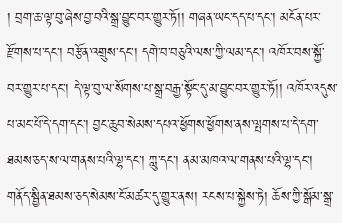། བྲག་ཆ་ལྟ་བུ་ཞེས་བྱ་བའི་སྒྲ་བྱུང་བར་གྱུར་ཏོ།། གཞན་ཡང་དད་པ་དང་། མངོན་པར་རྫོགས་པ་དང་། བརྩོན་འགྲུས་དང་། དགེ་བ་བཅུའི་ལས་ཀྱི་ལམ་དང་། འཁོར་བས་སྐྱོ་བར་གྱུར་པ་དང་། དེ་ལྟ་བུ་ལ་སོགས་པ་སྒྲ་བརྒྱ་སྟོང་དུ་མ་བྱུང་བར་གྱུར་ཏོ།། འཁོར་འདུས་པ་མང་པོ་དེ་དག་དང་། བྱང་ཆུབ་སེམས་དཔའ་ཕྱོགས་ཕྱོགས་ནས་ལྤགས་པ་དེ་དག་ཐམས་ཅད་ས་ལ་གནས་པའི་ལྷ་དང་། ཀླུ་དང་། ནམ་མཁའ་ལ་གནས་པའི་ལྷ་དང་། གནོད་སྦྱིན་ཐམས་ཅད་སེམས་ངོ་མཚར་དུ་གྱུར་ནས། རངས་པ་སྐྱེས་ཏེ། ཆོས་ཀྱི་སྒོམ་སྒྲ་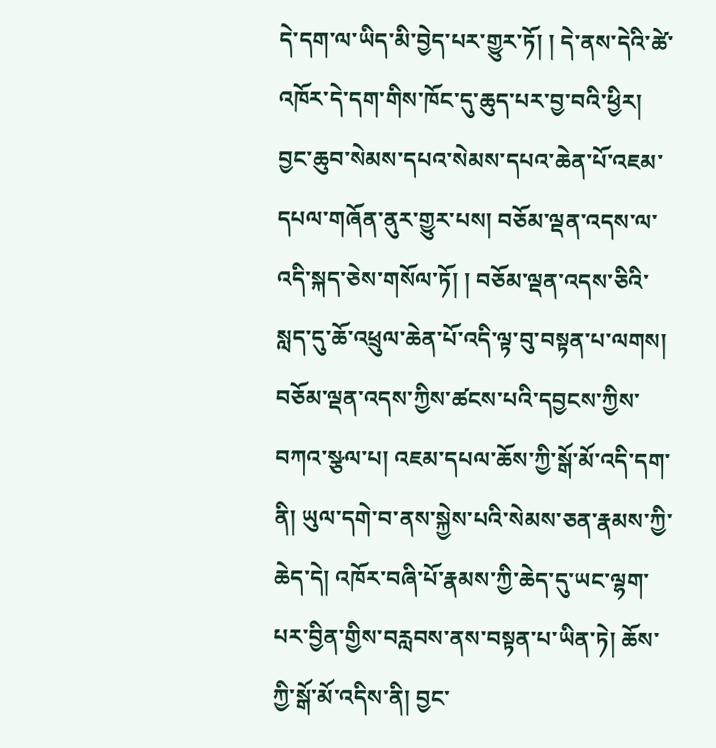དེ་དག་ལ་ཡིད་མི་བྱེད་པར་གྱུར་ཏོ། ། དེ་ནས་དེའི་ཚེ་འཁོར་དེ་དག་གིས་ཁོང་དུ་ཆུད་པར་བྱ་བའི་ཕྱིར། བྱང་ཆུབ་སེམས་དཔའ་སེམས་དཔའ་ཆེན་པོ་འཇམ་དཔལ་གཞོན་ནུར་གྱུར་པས། བཅོམ་ལྡན་འདས་ལ་འདི་སྐད་ཅེས་གསོལ་ཏོ། ། བཅོམ་ལྡན་འདས་ཅིའི་སླད་དུ་ཆོ་འཕྲུལ་ཆེན་པོ་འདི་ལྟ་བུ་བསྟན་པ་ལགས། བཅོམ་ལྡན་འདས་ཀྱིས་ཚངས་པའི་དབྱངས་ཀྱིས་བཀའ་སྩལ་པ། འཇམ་དཔལ་ཆོས་ཀྱི་སྒོ་མོ་འདི་དག་ནི། ཡུལ་དགེ་བ་ནས་སྐྱེས་པའི་སེམས་ཅན་རྣམས་ཀྱི་ཆེད་དེ། འཁོར་བཞི་པོ་རྣམས་ཀྱི་ཆེད་དུ་ཡང་ལྷག་པར་བྱིན་གྱིས་བརླབས་ནས་བསྟན་པ་ཡིན་ཏེ། ཆོས་ཀྱི་སྒོ་མོ་འདིས་ནི། བྱང་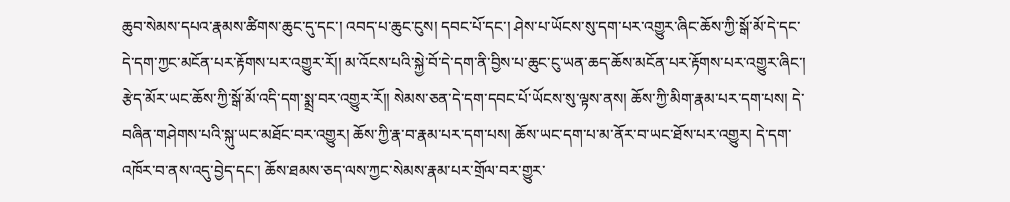ཆུབ་སེམས་དཔའ་རྣམས་ཚིགས་ཆུང་དུ་དང་། འབད་པ་ཆུང་ངུས། དབང་པོ་དང་། ཤེས་པ་ཡོངས་སུ་དག་པར་འགྱུར་ཞིང་ཆོས་ཀྱི་སྒོ་མོ་དེ་དང་དེ་དག་ཀྱང་མངོན་པར་རྟོགས་པར་འགྱུར་རོ།། མ་འོངས་པའི་སྐྱེ་བོ་དེ་དག་ནི་བྱིས་པ་ཆུང་ངུ་ཡན་ཆད་ཆོས་མངོན་པར་རྟོགས་པར་འགྱུར་ཞིང་། རྩེད་མོར་ཡང་ཆོས་ཀྱི་སྒོ་མོ་འདི་དག་སྨྲ་བར་འགྱུར་རོ།། སེམས་ཅན་དེ་དག་དབང་པོ་ཡོངས་སུ་ལྟས་ནས། ཆོས་ཀྱི་མིག་རྣམ་པར་དག་པས། དེ་བཞིན་གཤེགས་པའི་སྐུ་ཡང་མཐོང་བར་འགྱུར། ཆོས་ཀྱི་རྣ་བ་རྣམ་པར་དག་པས། ཆོས་ཡང་དག་པ་མ་ནོར་བ་ཡང་ཐོས་པར་འགྱུར། དེ་དག་འཁོར་བ་ནས་འདུ་བྱེད་དང་། ཆོས་ཐམས་ཅད་ལས་ཀྱང་སེམས་རྣམ་པར་གྲོལ་བར་གྱུར་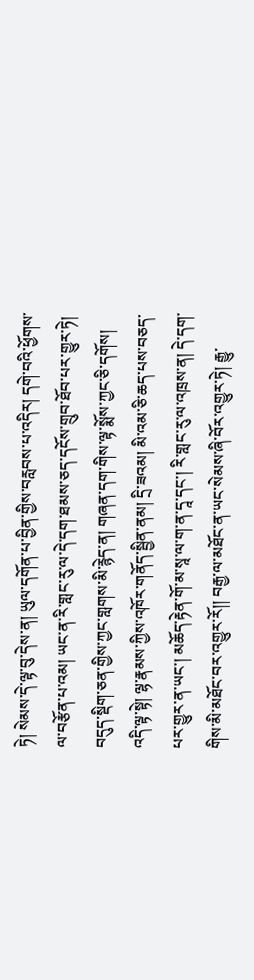ཏེ། སེམས་དེ་ལྟ་བུ་དེས་ན། ཡུལ་དགོན་པ་བྱིན་གྱིས་བརླབས་པ་འདིར། དགེ་བའི་ཕྱོགས་ལ་བརྩོན་པ་འམ། ཡང་ན་རི་གླང་རུ་ལ་དེ་དག་ཐམས་ཅད་དངོས་གྲུབ་ཐོབ་པར་གྱུར་ཏེ། བདུད་སྡིག་ཅན་གྱིས་ཀྱང་གླགས་མི་རྙེད་ན། གཞན་དག་གིས་ལྟ་སྨོས་ཀྱང་ཅི་དགོས། འདི་ལྟ་སྟེ། ལྷ་རྣམས་ཀྱིས་འཁོར་གནོད་སྦྱིན་ནམ། དྲི་ཟའམ། མི་འམ་ཅི་ཆད་པས་བཅད་པར་གྱུར་ན་ཡང་། མཆོད་རྟེན་གོ་མ་སཱ་ལ་ག་ན་དཱ་དང་། རི་གླང་རུ་ལ་འཁྲས་ན། དེ་དག་གིས་མི་མཐོང་བར་འགྱུར་རོ།། བརྒྱ་ལ་མཐོང་ན་ཡང་སེམས་ཞི་བོར་འགྱུར་ཏེ། རྒྱུ་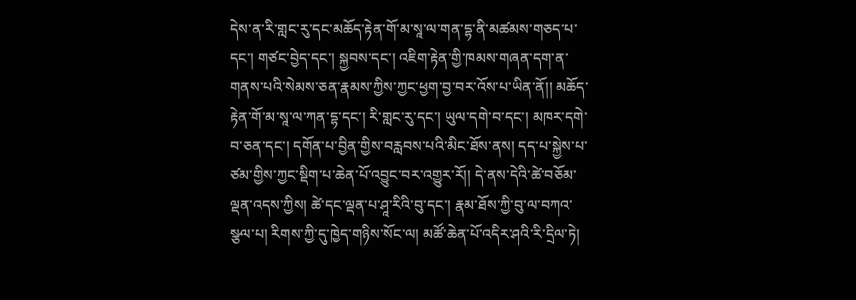དེས་ན་རི་གླང་རུ་དང་མཆོད་རྟེན་གོ་མ་སཱ་ལ་གན་དྷ་ནི་མཚམས་གཅད་པ་དང་། གཙང་བྱེད་དང་། སྐྱབས་དང་། འཇིག་རྟེན་གྱི་ཁམས་གཞན་དག་ན་གནས་པའི་སེམས་ཅན་རྣམས་ཀྱིས་ཀྱང་ཕྱག་བྱ་བར་འོས་པ་ཡིན་ནོ།། མཆོད་རྟེན་གོ་མ་སཱ་ལ་ཀན་དྷ་དང་། རི་གླང་རུ་དང་། ཡུལ་དགེ་བ་དང་། མཁར་དགེ་བ་ཅན་དང་། དགོན་པ་བྱིན་གྱིས་བརླབས་པའི་མིང་ཐོས་ནས། དད་པ་སྐྱེས་པ་ཙམ་གྱིས་ཀྱང་སྡིག་པ་ཆེན་པོ་འབྱུང་བར་འགྱུར་རོ།། དེ་ནས་དེའི་ཚེ་བཅོམ་ལྡན་འདས་ཀྱིས། ཚེ་དང་ལྡན་པ་ཤཱ་རིའི་བུ་དང་། རྣམ་ཐོས་ཀྱི་བུ་ལ་བཀའ་སྩལ་པ། རིགས་ཀྱི་དུ་ཁྱེད་གཉིས་སོང་ལ། མཚོ་ཆེན་པོ་འདིར་ཤའི་རི་དྲིལ་ཏེ།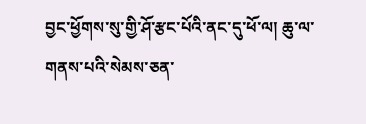བྱང་ཕྱོགས་སུ་གྱི་ཤོ་རྩང་པོའི་ནང་དུ་ཕོ་ལ། ཆུ་ལ་གནས་པའི་སེམས་ཅན་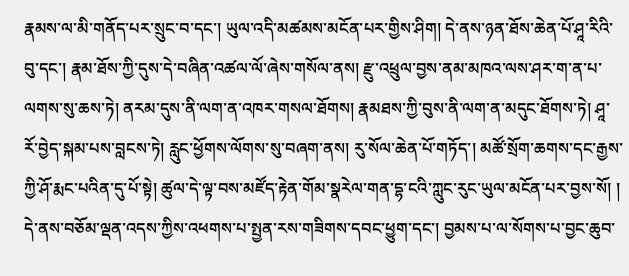རྣམས་ལ་མི་གནོད་པར་སྲུང་བ་དང་། ཡུལ་འདི་མཚམས་མངོན་པར་གྱིས་ཤིག། དེ་ནས་ཉན་ཐོས་ཆེན་པོ་ཤཱ་རིའི་བུ་དང་། རྣམ་ཐོས་ཀྱི་དུས་དེ་བཞིན་འཚལ་ལོ་ཞེས་གསོལ་ནས། རྫུ་འཕྲུལ་བྱས་ནམ་མཁའ་ལས་ཤར་ག་ན་པ་ལགས་སུ་ཆས་ཏེ། ནརམ་དུས་ནི་ལག་ན་འཁར་གསལ་ཐོགས། རྣམཐས་ཀྱི་བུས་ནི་ལག་ན་མདུང་ཐོགས་ཏེ། ཤཱ་རོ་བྱེད་སྐམ་པས་བླངས་ཏེ། རླུང་ཕྱོགས་ལོགས་སུ་བཞག་ནས། རུ་སོལ་ཆེན་པོ་གཏོད་། མཚོ་སྲོག་ཆགས་དང་རྒྱས་ཀྱི་ཤོ་རྨང་པའིན་དུ་པོ་སྟེ། ཚུལ་དེ་ལྟ་བས་མཛོད་རྟེན་གོམ་སྣརེལ་གན་དྷ་ངའི་ཀླུང་རུང་ཡུལ་མངོན་པར་བྱས་སོ། ། དེ་ནས་བཅོམ་ལྡན་འདས་ཀྱིས་འཕགས་པ་སྤྱན་རས་གཟིགས་དབང་ཕྱུག་དང་། བྱམས་པ་ལ་སོགས་པ་བྱང་ཆུབ་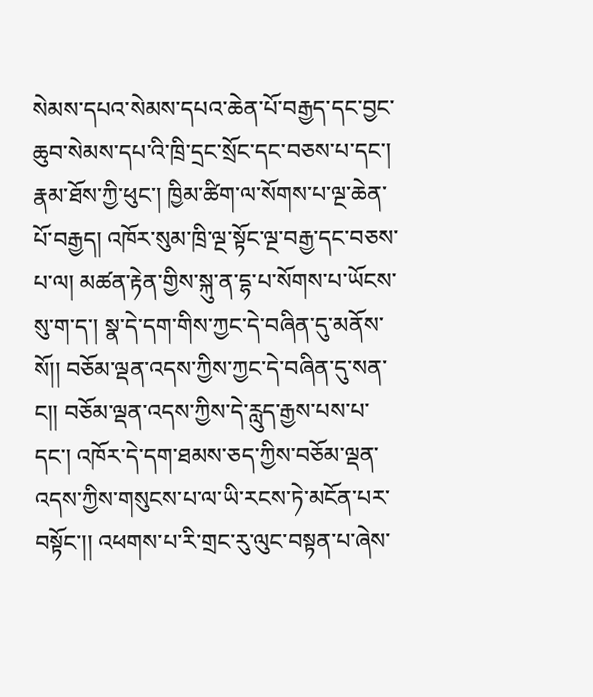སེམས་དཔའ་སེམས་དཔའ་ཆེན་པོ་བརྒྱད་དང་བྱང་ཆུབ་སེམས་དཔ་འི་ཁྲི་དྲང་སྲོང་དང་བཅས་པ་དང་། རྣམ་ཐོས་ཀྱི་ཕུང་། ཁྱིམ་ཚིག་ལ་སོགས་པ་ལྔ་ཆེན་པོ་བརྒྱད། འཁོར་སུམ་ཁྲི་ལྔ་སྟོང་ལྔ་བརྒྱ་དང་བཅས་པ་ལ། མཚན་རྟེན་གྱིས་སྐུ་ན་དྷ་པ་སོགས་པ་ཡོངས་སུ་ག་ད་། སྣ་དེ་དག་གིས་ཀྱང་དེ་བཞིན་དུ་མནོས་སོ།། བཅོམ་ལྡན་འདས་ཀྱིས་ཀྱང་དེ་བཞིན་དུ་སན་ང།། བཅོམ་ལྡན་འདས་ཀྱིས་དེ་རླུད་རྒྱས་པས་པ་དང་། འཁོར་དེ་དག་ཐམས་ཅད་ཀྱིས་བཅོམ་ལྡན་འདས་ཀྱིས་གསུངས་པ་ལ་ཡི་རངས་ཏེ་མངོན་པར་བསྟོང་།། འཕགས་པ་རི་གྲང་རུ་ལུང་བསྟན་པ་ཞེས་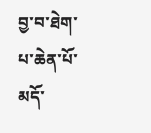བྱ་བ་ཐེག་པ་ཆེན་པོ་མདོ་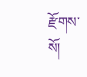རྫོགས་སོ།